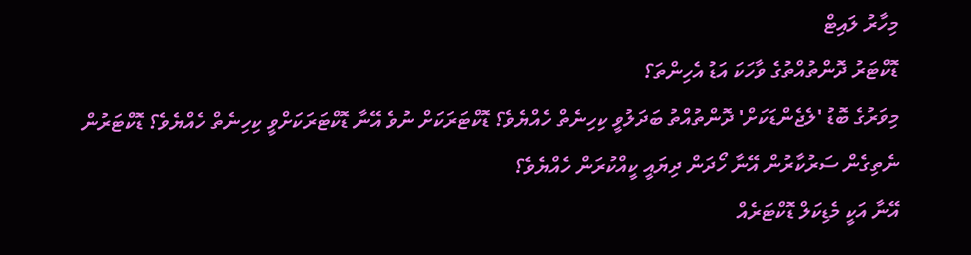މިހާރު ލައިޓް
ޑޮކްޓަރު ދޮންތުއްތުގެ ވާހަކަ އަޑު އެހިންތަ؟
މިވަރުގެ ބޮޑު 'ލެޖެންޑަކަށް' ދޮންތުއްތު ބަދަލުވީ ކިހިނެތް ހެއްޔެވެ؟ ޑޮކްޓަރަކަށް ނުވެ އޭނާ ޑޮކްޓަރަކަށްވީ ކިހިނެތް ހެއްޔެވެ؟ ޑޮކްޓަރުން ނެތިގެން ސަރުކާރުން އޭނާ ހޯދަން ދިޔައީ ކީއްކުރަން ހެއްޔެވެ؟
އޭނާ އަކީ މެޑިކަލް ޑޮކްޓަރެއް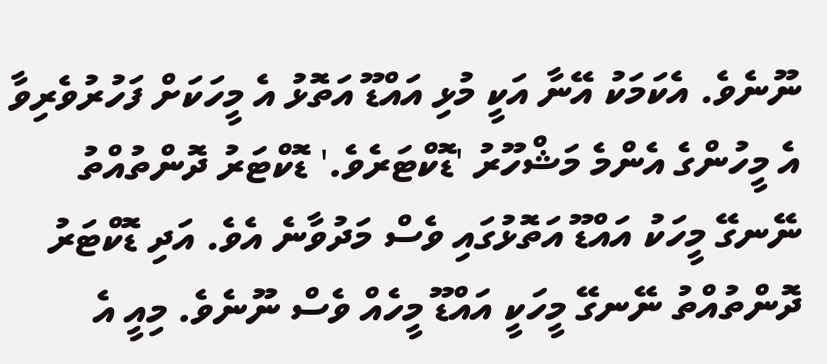ނޫނެވެ. އެކަމަކު އޭނާ އަކީ މުޅި އައްޑޫ އަތޮޅު އެ މީހަކަށް ފަހުރުވެރިވާ އެ މީހުންގެ އެންމެ މަޝްހޫރު 'ޑޮކްޓަރެވެ.' ޑޮކްޓަރު ދޮންތުއްތު ނޭނގޭ މީހަކު އައްޑޫ އަތޮޅުގައި ވެސް މަދުވާނެ އެވެ. އަދި ޑޮކްޓަރު ދޮންތުއްތު ނޭނގޭ މީހަކީ އައްޑޫ މީހެއް ވެސް ނޫނެވެ. މިއީ އެ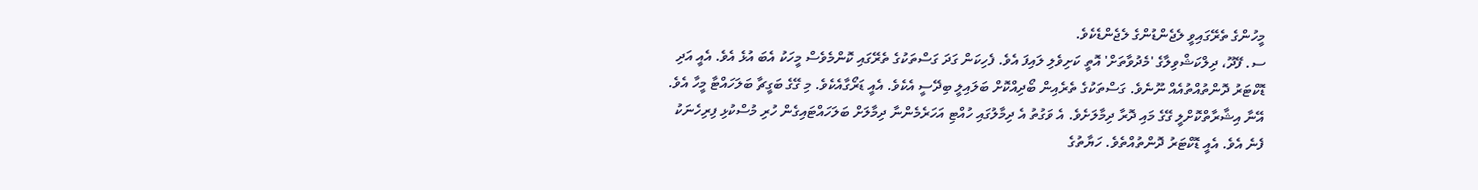މީހުންގެ ތެރޭގައިވީ ލެޖެންޑުންގެ ލެޖެންޑެކެވެ.
ސ. ފޭދޫ، ދިލްކަޝްވިލާގެ 'މެދުވާތަށް' އޮތީ ކަށިވެލި ލައިފަ އެވެ. ފެހިކަން ގަދަ ގަސްތަކުގެ ތެރޭގައި ކޮންމެވެސް މީހަކު އެބަ އުޅެ އެވެ. އެއީ އަދި ޑޮކްޓަރު ދޮންތުއްތުއެއް ނޫނެވެ. ގަސްތަކުގެ ތެރެއިން ބޯދިއްކޮށް ބަލައިލީ ބިދޭސީ އެކެވެ. އެއީ ޑަރޯގާއެކެވެ. މި ގޭގެ ބަގީޗާ ބަލަހައްޓާ މީހާ އެވެ.
އޭނާ އިޝާރާތްކޮށްލީ ގޭގެ މައި ދޮރާ ދިމާލަށެވެ. އެ ވަގުތު އެ ދިމާލުގައި ހުއްޓި އަހަރެމެންނާ ދިމާލަށް ބަލަހައްޓައިގެން ހުރި މުސްކުޅި ފިރިހެނަކު ފެނެ އެވެ. އެއީ ޑޮކްޓަރު ދޮންތުއްތެވެ. ހަޔާތުގެ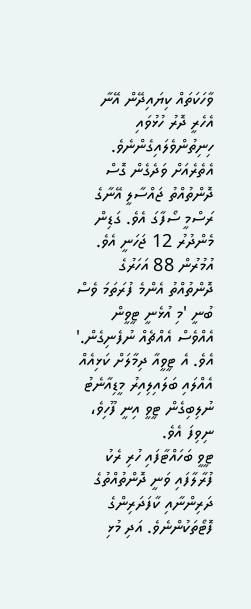ވާހަކަތައް ކިޔައިދޭން އޭނާ އެހެރީ ދޮރު ހުޅުވައި ހިނިތުންވެލައިގެންނެވެ.
އެތެރެއަށް ވަދެގެން ގޮސް ދޮންތުއްތު ޖައްސާލީ އޭނާގެ ރަސްމީ ސޯފާގަ އެވެ. ގަޑިން މެންދުރު 12 ޖަހަނީ އެވެ. އުމުރުން 88 އަހަރުގެ ދޮންތުއްތު އެންމެ ފުރަތަމަ ވެސް ބުނީ 'މި އުޅެނީ ޓީވީން އެއްވެސް އެއްޗެއް ނުފެނިގެން.' އެވެ. އެ ޓީވީއާ ދިމާލަށް ކަޅިއެއް އެއްލައި ބަލައިލިއިރު މީޑިއާނެޓު ނުލިބިގެން ޓީވީ އިނީ ފޫހިވެ، ނިވިފަ އެވެ.
ޓީވީ ބަހައްޓާފައި ހުރި ރެކު ފުރާލާފައި ވަނީ ދޮންތުއްތުގެ ދަރިންނާއި ކާފަދަރިންގެ ފޮޓޯތަކުންނެވެ. އަދި މުޅި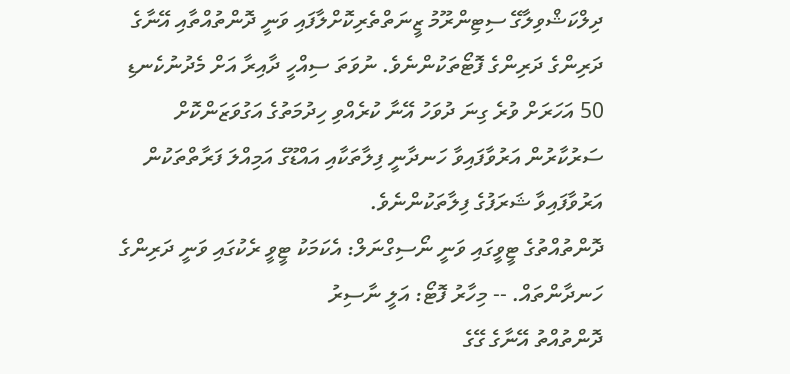ދިލްކަޝްވިލާގޭ ސިޓިންރޫމު ޒީނަތްތެރިކޮށްލާފައި ވަނީ ދޮންތުއްތާއި އޭނާގެ ދަރިންގެ ދަރިންގެ ފޮޓޯތަކުންނެވެ. ނުވަތަ ސިއްހީ ދާއިރާ އަށް މެދުނުކެނޑި 50 އަހަރަށް ވުރެ ގިނަ ދުވަހު އޭނާ ކުރެއްވި ހިދުމަތުގެ އަގުވަޒަންކޮށް ސަރުކާރުން އަރުވާފައިވާ ހަނދާނީ ފިލާތަކާއި އައްޑޫގެ އަމިއްލަ ފަރާތްތަކުން އަރުވާފައިވާ ޝަރަފުގެ ފިލާތަކުންނެވެ.
ދޮންތުއްތުގެ ޓީވީގައި ވަނީ ނޯސިގްނަލް: އެކަމަކު ޓީވީ ރެކުގައި ވަނީ ދަރިންގެ ހަނދާންތައް. -- މިހާރު ފޮޓޯ: އަލީ ނާސިރު
ދޮންތުއްތު އޭނާގެ ގޭގެ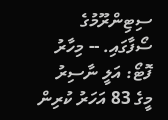ސިޓިންރޫމުގެ ސޯފާގައި. -- މިހާރު ފޮޓޯ: އަލީ ނާސިރު
މީގެ 83 އަހަރު ކުރިން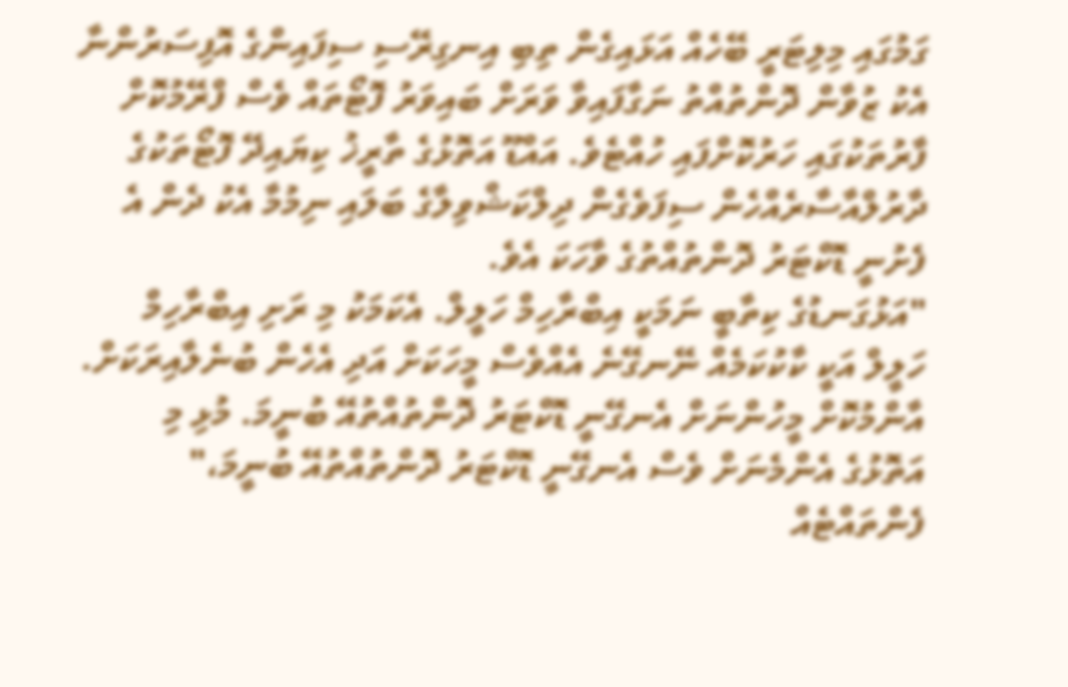ގަމުގައި މިލިޓަރީ ބޭހެއް އަޅައިގެން ތިބި އިނގިރޭސި ސިފައިންގެ އޮފިސަރުންނާ އެކު ޒުވާން ދޮންތުއްތު ނަގާފައިވާ ވަރަށް ބައިވަރު ފޮޓޯތައް ވެސް ފްރޭމުކޮށް ފާރުތަކުގައި ހަރުކޮށްފައި ހުއްޓެވެ. އައްޑޫ އަތޮޅުގެ ތާރީޚު ކިޔައިދޭ ފޮޓޯތަކުގެ ދާރުލްއާސާރެއްހެން ސިފަވެގެން ދިލްކަޝްވިލާގެ ބަލައި ނިމުމާ އެކު ދެން އެ ފެށުނީ ޑޮކްޓަރު ދޮންތުއްތުގެ ވާހަކަ އެވެ.
"އަޅުގަނޑުގެ ކިތާބީ ނަމަކީ އިބްރާހިމް ހަލީލް. އެކަމަކު މި ރަށި އިބްރާހިމް ހަލީލް އަކީ ކާކުކަމެއް ނޭނގޭނެ އެއްވެސް މީހަކަށް އަދި އެހެން ބުނެލާއިރަކަށް. އާންމުކޮށް މީހުންނަށް އެނގޭނީ ޑޮކްޓަރު ދޮންތުއްތުއޭ ބުނީމަ. މުޅި މި އަތޮޅުގެ އެންމެނަށް ވެސް އެނގޭނީ ޑޮކްޓަރު ދޮންތުއްތުއޭ ބުނީމަ،" ފެންތައްޓެއް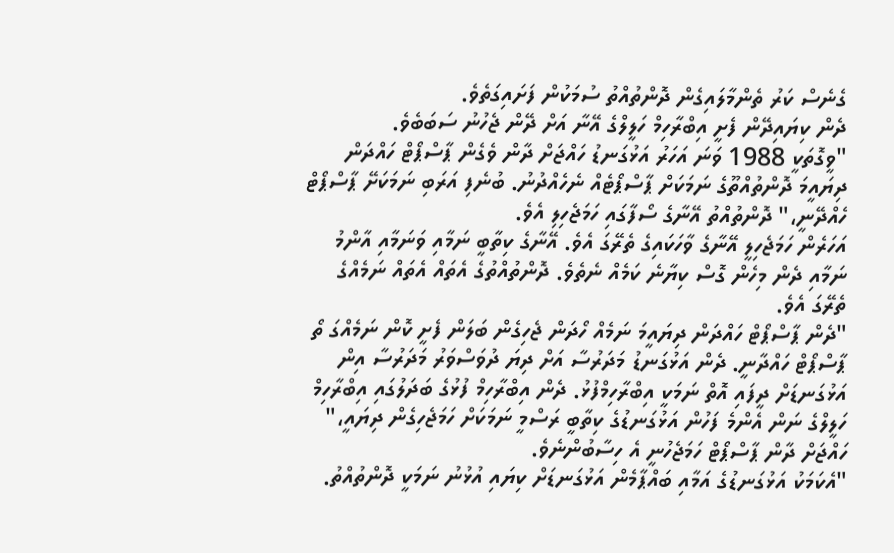ގެނެސް ކަރު ތެންމާލައިގެން ދޮންތުއްތު ސުމަކުން ފަށައިގަތެވެ.
ދެން ކިޔައިދޭން ފެށީ އިބްރާހިމް ހަލީލްގެ އޭނާ އަށް ދޭން ޖެހުނު ސަބަބެވެ.
"ވީގޮތަކީ 1988 ވަނަ އަހަރު އަޅުގަނޑު ހައްޖަށް ދާން ވެގެން ޕާސްޕޯޓް ހައްދަން ދިޔައީމަ ދޮންތުއްތޫގެ ނަމަކަށް ޕާސްޕޯޓެއް ނެހެއްދުނު. ބުނެފި އަރަބި ނަމަކަށޭ ޕާސްޕޯޓް ހެއްދޭނީ،" ދޮންތުއްތު އޭނާގެ ސޯފާގައި ހަމަޖެހިލި އެވެ.
އަހަރެން ހަމަޖެހިލީ އޭނާގެ ވާހަކައިގެ ތެރޭގަ އެވެ. އޭނާގެ ކިތާބީ ނަމާއި ވަނަމާއި އާންމު ނަމާއި ދެން މިހެން ގޮސް ކިޔާނެ ކަމެއް ނެތެވެ. ދޮންތުއްތުގެ އެތައް އެތައް ނަމެއްގެ ތެރޭގަ އެވެ.
"ދެން ޕާސްޕޯޓް ހައްދަން ދިޔައީމަ ނަމެއް ހޯދަން ޖެހިގެން ބަލަން ފެށީ ކޮން ނަމެއްގަ ތޯ ޕާސްޕޯޓް ހައްދާނީ. ދެން އަޅުގަނޑު މަދަރުސާ އަށް ދިޔަ ދުވަސްވަރު މަދަރުސާ އިން އަޅުގަނޑަށް ދީފައި އޮތް ނަމަކީ އިބްރާހިމްފުޅު. ދެން އިބްރާހިމް ފުޅުގެ ބަދަލުގައި އިބްރާހިމް ހަލީލްގެ ނަން އެންމެ ފަހުން އަޅުގަނޑުގެ ކިތާބީ ރަސްމީ ނަމަކަށް ހަމަޖެހިގެން ދިޔައީ،" ހައްޖަށް ދާން ޕާސްޕޯޓް ހަމަޖެހުނީ އެ ހިސާބުންނެވެ.
"އެކަމަކު އަޅުގަނޑުގެ އަމާއި ބައްޕާމެން އަޅުގަނޑަށް ކިޔައި އުޅުނު ނަމަކީ ދޮންތުއްތު.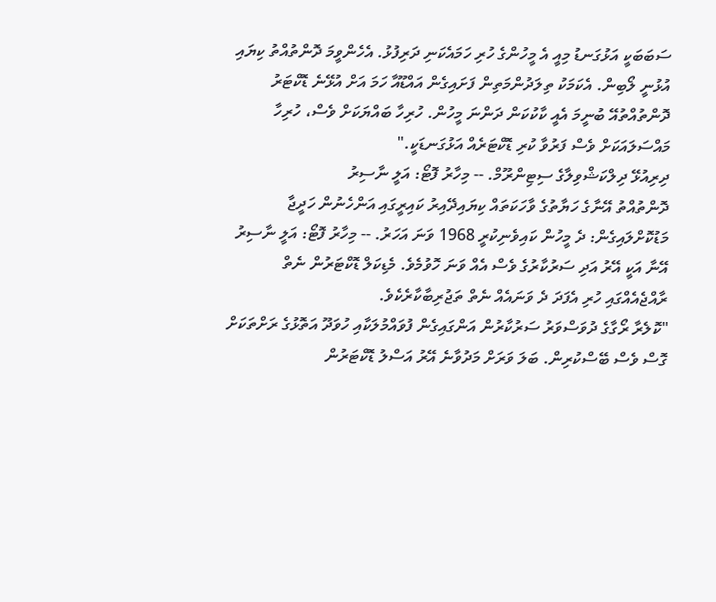ސަބަބަކީ އަޅުގަނޑު މިއީ އެ މީހުންގެ ހުރި ހަމައެކަނި ދަރިފުޅު. އެހެންވީމަ ދޮންތުއްތު ކިޔައި އުޅުނީ ލޯބިން. އެކަމަކު ތިލަދުންމަތިން ފަށައިގެން އައްޑޫއާ ހަމަ އަށް އުޅޭނެ ޑޮކްޓަރު ދޮންތުއްތުއޭ ބުނީމަ އެއީ ކާކުކަން ދަންނަ މީހުން. ހުރިހާ ބައްޔަކަށް ވެސް، ހުރިހާ މައްސަލައަކަށް ވެސް ފަރުވާ ކުރި ޑޮކްޓަރެއް އަޅުގަނޑަކީ."
ދިރިއުޅޭ ދިލްކަޝްވިލާގެ ސިޓިންރޫމް. -- މިހާރު ފޮޓޯ: އަލީ ނާސިރު
ދޮންތުއްތު އޭނާގެ ހަޔާތުގެ ވާހަކަތައް ކިޔައިދޭއިރު ކައިރީގައި އަންހެނުން ހަދީޖާ މަޑުކޮށްލައިގެން: ދެ މީހުން ކައިވެނިކުރީ 1968 ވަނަ އަހަރު. -- މިހާރު ފޮޓޯ: އަލީ ނާސިރު
އޭނާ އަކީ އޭރު އަދި ސަރުކާރުގެ ވެސް އެއް ވަނަ ހޮވުމެވެ. މެޑިކަލް ޑޮކްޓަރުން ނެތް ރާއްޖެއެއްގައި ހުރި އެފަދަ ދެ ވަނައެއް ނެތް ތަޖުރިބާކާރެކެވެ.
"ކޮލެރާ ރޯގާގެ ދުވަސްވަރު ސަރުކާރުން އަންގައިގެން ފުވައްމުލަކާއި ހުވަދޫ އަތޮޅުގެ ރަށްތަކަށް ގޮސް ވެސް ބޭސްކުރިން. ބަލަ ވަރަށް މަދުވާނެ އޭރު އަސްލު ޑޮކްޓަރުން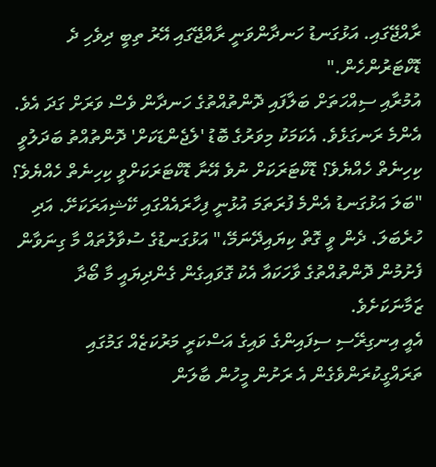ރާއްޖޭގައި. އަޅުގަނޑު ހަނދާންވަނީ ރާއްޖޭގައި އޭރު ތިބީ ދިވެހި ދެ ޑޮކްޓަރުންހެން."
އުމުރާއި ސިއްހަތަށް ބަލާފައި ދޮންތުއްތުގެ ހަނދާން ވެސް ވަރަށް ގަދަ އެވެ. އެންމެ ރަނގަޅެވެ. އެކަމަކު މިވަރުގެ ބޮޑު 'ލެޖެންޑަކަށް' ދޮންތުއްތު ބަދަލުވީ ކިހިނެތް ހެއްޔެވެ؟ ޑޮކްޓަރަކަށް ނުވެ އޭނާ ޑޮކްޓަރަކަށްވީ ކިހިނެތް ހެއްޔެވެ؟
"ބަލަ އަޅުގަނޑު އެންމެ ފުރަތަމަ އުޅުނީ ފިހާރައެއްގައި ކޭޝިއަރަކަށޭ. އަދި ހުރެބަލަ. ދެން ވީ ގޮތް ކިޔައިދޭނަމޭ،" އަޅުގަނޑުގެ ސުވާލުތައް މާ ގިނަވާން ފެށުމުން ދޮންތުއްތުގެ ވާހަކައާ އެކު ގޮވައިގެން ގެންދިޔައީ މާ ބޯދާ ޒަމާނަކަށެވެ.
އެއީ އިނގިރޭސި ސިފައިންގެ ވައިގެ އަސްކަރީ މަރުކަޒެއް ގަމުގައި ތަރައްގީކުރަންވެގެން އެ ރަށުން މީހުން ބާލަން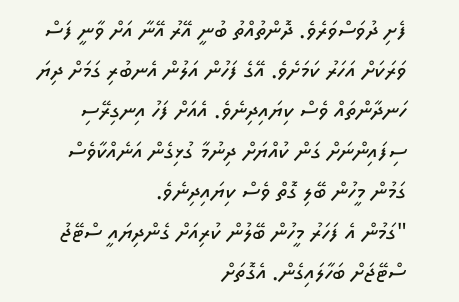ފެށި ދުވަސްވަރެވެ. ދޮންތުއްތު ބުނީ އޭރު އޭނާ އަށް ވާނީ ފަސް ވަރަކަށް އަހަރު ކަމަށެވެ. އޭގެ ފަހުން އަލުން އެނބުރި ގަމަށް ދިޔަ ހަނދާންތައް ވެސް ކިޔައިދިނެވެ. އެއަށް ފަހު އިނގިރޭސި ސިފައިންނަށް ގަން ކުއްޔަށް ދިނުމާ ގުޅިގެން އަނެއްކާވެސް ގަމުން މީހުން ބޭލި ގޮތް ވެސް ކިޔައިދިނެވެ.
"ގަމުން އެ ފަހަރު މީހުން ބޭލުން ކުރިއަށް ގެންދިޔައީ ސްޓޭޖު ސްޓޭޖަށް ބަހާލައިގެން. އެގޮތަށް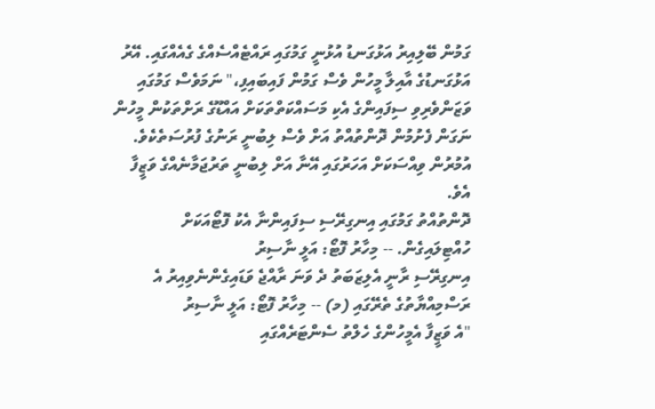ގަމުން ބޭލިއިރު އަޅުގަނޑު އުޅުނީ ގަމުގައި ރައްޓެއްސެއްގެ ގެއެއްގައި. އޭރު އަޅުގަނޑުގެ އާއިލާ މީހުން ވެސް ގަމުން ފައިބައިފި،" ނަމަވެސް ގަމުގައި ވަޒަންވެރިވި ސިފައިންގެ އެކި މަސައްކަތްތަކަށް އައްޑޫގެ ރަށްތަކުން މީހުން ނަގަން ފެށުމުން ދޮންތުއްތު އަށް ވެސް ލިބުނީ ރަނުގެ ފުރުސަތެކެވެ.
އުމުރުން ވިއްސަކަށް އަހަރުގައި އޭނާ އަށް ލިބުނީ ތަރުޖަމާނެއްގެ ވަޒީފާ އެވެ.
ދޮންތުއްތު ގަމުގައި އިނގިރޭސި ސިފައިންނާ އެކު ފޮޓޯއަކަށް ހުއްޓިލައިގެން. -- މިހާރު ފޮޓޯ: އަލީ ނާސިރު
އިނގިރޭސި ރާނީ އެލިޒަބަތު ދެ ވަނަ ރާއްޖެ ވަޑައިގެންނެވިއިރު އެ ރަސްމިއްޔާތުގެ ތެރޭގައި (މ) -- މިހާރު ފޮޓޯ: އަލީ ނާސިރު
"އެ ވަޒީފާ އެމީހުންގެ ހެލްތު ސެންޓަރެއްގައި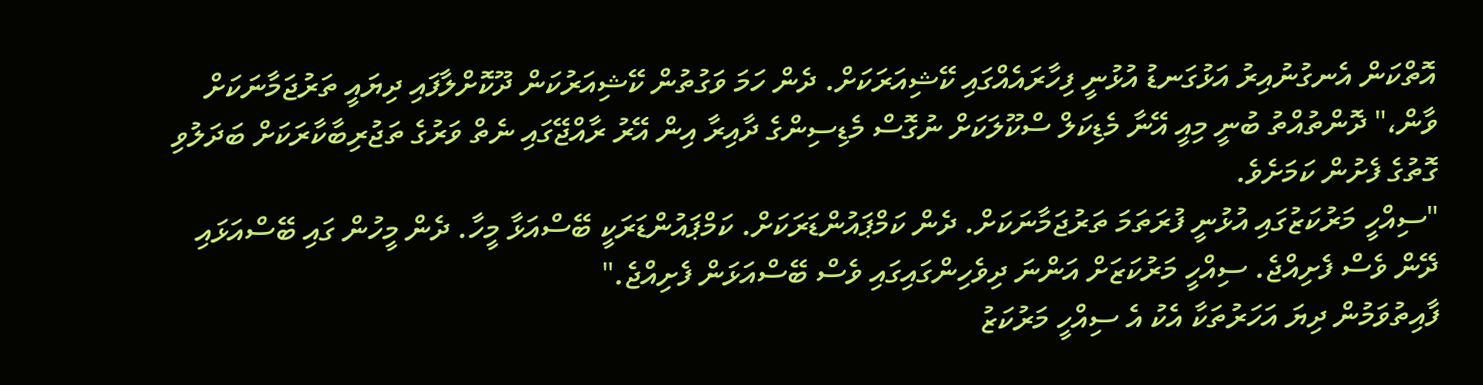އޮތްކަން އެނގުނުއިރު އަޅުގަނޑު އުޅުނީ ފިހާރައެއްގައި ކޭޝިއަރަކަށް. ދެން ހަމަ ވަގުތުން ކޭޝިއަރުކަން ދޫކޮށްލާފައި ދިޔައީ ތަރުޖަމާނަކަށް ވާން،" ދޮންތުއްތު ބުނީ މިއީ އޭނާ މެޑިކަލް ސްކޫލަކަށް ނުގޮސް މެޑިސިންގެ ދާއިރާ އިން އޭރު ރާއްޖޭގައި ނެތް ވަރުގެ ތަޖުރިބާކާރަކަށް ބަދަލުވި ގޮތުގެ ފެށުން ކަމަށެވެ.
"ސިއްހީ މަރުކަޒުގައި އުޅުނީ ފުރަތަމަ ތަރުޖަމާނަކަށް. ދެން ކަމްޕައުންޑަރަކަށް. ކަމްޕައުންޑަރަކީ ބޭސްއަޅާ މީހާ. ދެން މީހުން ގައި ބޭސްއަޅައި ދޭން ވެސް ފެށިއްޖެ. ސިއްހީ މަރުކަޒަށް އަންނަ ދިވެހިންގައިގައި ވެސް ބޭސްއަޅަން ފެށިއްޖެ."
ފާއިތުވަމުން ދިޔަ އަހަރުތަކާ އެކު އެ ސިއްހީ މަރުކަޒު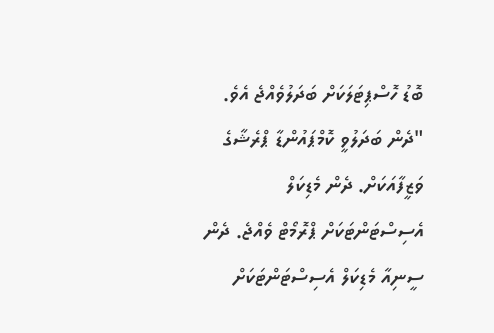ބޮޑު ހޮސްޕިޓަލަކަށް ބަދަލުވެއްޖެ އެވެ.
"ދެން ބަދަލުވީ ކޮމްޕައުންޑާ ޕްރެޝާގެ ވަޒީފާއަކަށް. ދެން މެޑިކަލް އެސިސްޓަންޓަކަށް ޕްރޮމޯޓް ވެއްޖެ. ދެން ސީނިއާ މެޑިކަލް އެސިސްޓަންޓަކަށް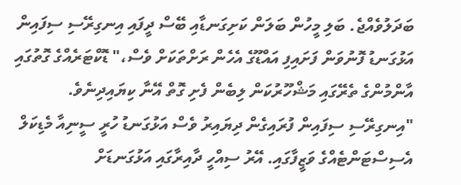ބަދަލުވެއްޖެ. ބަލި މީހުން ބަލަން ކަށިގަނޑާއި ބޭސް ދީފައި އިނގިރޭސި ސިފައިން އަޅުގަނޑު ފޮނުވަން ފަށައިފި އައްޑޫގެ އެހެން ރަށްތަކަށް ވެސް،" ޑޮކްޓަރެއްގެ ގޮތުގައި އާންމުންގެ ތެރޭގައި މަޝްހޫރުކަން ލިބެން ފެށި ގޮތް އޭނާ ކިޔައިދިނެވެ.
"އިނގިރޭސި ސިފައިން ފުރައިގެން ދިޔައިރު ވެސް އަޅުގަނޑު ހުރީ ސީނިއާ މެޑިކަލް އެސިސްޓަންޓެއްގެ ވަޒީފާގައި. އޭރު ސިއްހީ ދާއިރާގައި އަޅުގަނޑަށް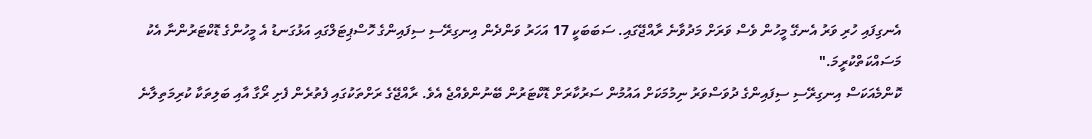އެނގިފައި ހުރި ވަރު އެނގޭ މީހުން ވެސް ވަރަށް މަދުވާނެ ރާއްޖޭގައި. ސަބަބަކީ 17 އަހަރު ވަންދެން އިނގިރޭސި ސިފައިންގެ ހޮސްޕިޓަލްގައި އަޅުގަނޑު އެ މީހުންގެ ޑޮކްޓަރުންނާ އެކު މަސައްކަތްކުރީމަ."
ކޮންމެއަކަސް އިނގިރޭސި ސިފައިންގެ ދުވަސްވަރު ނިމުމަކަށް އައުމުން ސަރުކާރަށް ޑޮކްޓަރުން ބޭނުންވެއްޖެ އެވެ. ރާއްޖޭގެ ރަށްތަކުގައި ފެތުރެން ފެށި ރޯގާ އާއި ބަލިތަކާ ކުރިމަތިލާނެ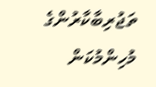ތަޖުރިބާކާރުންގެ މުހިންމުކަން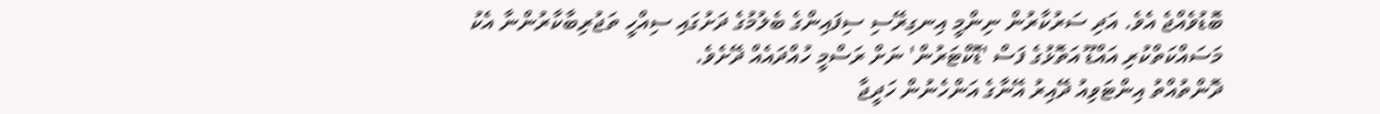ބޮޑުވެއްޖެ އެވެ. އަދި ސަރުކާރުން ނިންމީ އިނގިރޭސި ސިފައިންގެ ބެލުމުގެ ދަށުގައި ސިއްހީ ތަޖުރިބާކާރުންނާ އެކު މަސައްކަތްކުރި އައްޑޫ އަތޮޅުގެ ފަސް 'ޑޮކްޓަރުން' ނަށް ރަސްމީ ހުއްދައެއް ދޭށެވެ.
ދޮންތުއްތު އިންޓަވިއު ދޭއިރު އޭނާގެ އަންހެނުން ހަދީޖާ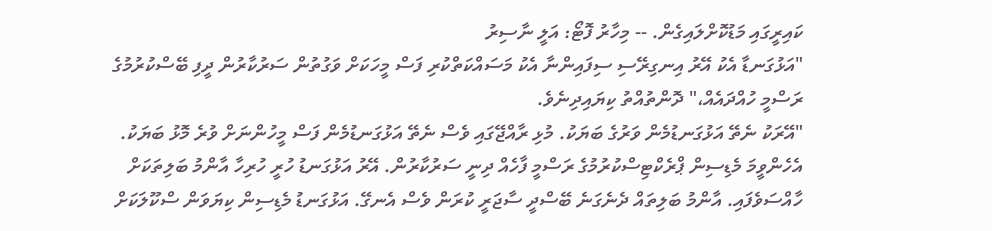ކައިރީގައި މަޑުކޮށްލައިގެން. -- މިހާރު ފޮޓޯ: އަލީ ނާސިރު
"އަޅުގަނޑާ އެކު އޭރު އިނގިރޭސި ސިފައިންނާ އެކު މަސައްކަތްކުރި ފަސް މީހަކަށް ވަގުތުން ސަރުކާރުން ދީފި ބޭސްކުރުމުގެ ރަސްމީ ހުއްދައެއް،" ދޮންތުއްތު ކިޔައިދިނެވެ.
"އޭރަކު ނެތޭ އަޅުގަނޑުމެން ވަރުގެ ބަޔަކު. މުޅި ރާއްޖޭގައި ވެސް ނެތޭ އަޅުގަނޑުމެން ފަސް މީހުންނަށް ވުރެ މޮޅު ބަޔަކު. އެހެންވީމަ މެޑިސިން ޕްރެކްޓިސްކުރުމުގެ ރަސްމީ ފާހެއް ދިނީ ސަރުކާރުން. އޭރު އަޅުގަނޑު ހުރީ ހުރިހާ އާންމު ބަލިތަކަށް ހާއްސަވެފައި. އާންމު ބަލިތައް ދެނެގަނެ ބޭސްދީ ސާޖަރީ ކުރަން ވެސް އެނގޭ. އަޅުގަނޑު މެޑިސިން ކިޔަވަން ސްކޫލަކަށް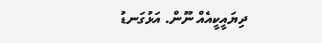ދިޔައީކީއެއް ނޫން. އަޅުގަނޑު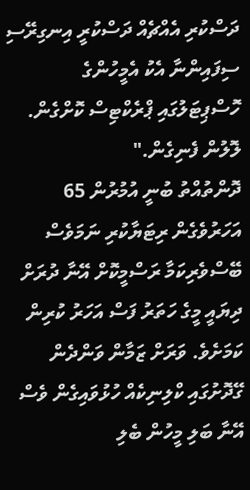ދަސްކުރި އެއްޗެއް ދަސްކުރީ އިނގިރޭސި ސިފައިންނާ އެކު އެމީހުންގެ ހޮސްޕިޓަލުގައި ޕްރެކްޓިސް ކޮށްގެން. ލޮލުން ފެނިގެން."
ދޮންތުއްތު ބުނީ އުމުރުން 65 އަހަރުވެގެން ރިޓަޔާކުރި ނަމަވެސް ބޭސްވެރިކަމާ ރަސްމީކޮށް އޭނާ ދުރަށް ދިޔައީ މީގެ ހަތަރު ފަސް އަހަރު ކުރިން ކަމަށެވެ. ވަރަށް ޒަމާން ވަންދެން ގޭދޮށުގައި ކްލިނިކެއް ހުޅުވައިގެން ވެސް އޭނާ ބަލި މީހުން ބެލި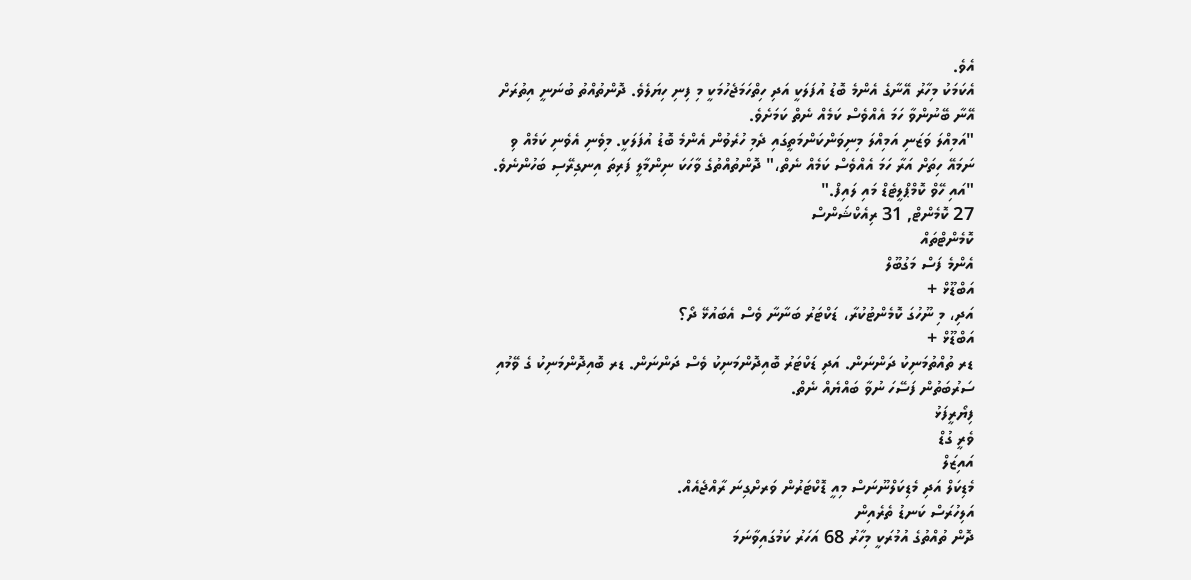އެވެ.
އެކަމަކު މިހާރު އޭނާގެ އެންމެ ބޮޑު އުފަލަކީ އަދި ހިތްހަމަޖެހުމަކީ މި ފިނި ހިޔަލެވެ. ދޮންތުއްތު ބުނަނީ އިތުރަށް އޭނާ ބޭނުންވާ ހަމަ އެއްވެސް ކަމެއް ނެތް ކަމަށެވެ.
"އަމިއްލަ ވަޒަނި އަމިއްލަ މިނިވަންކަންމަތީގައި ދެމި ހުރެވުން އެންމެ ބޮޑު އުފަލަކީ. މިވެނި އެވެނި ކަމެއް ވި ނަމައޭ ހިތަށް އަރާ ހަމަ އެއްވެސް ކަމެއް ނެތް،" ދޮންތުއްތުގެ ވާހަކަ ނިންމާލީ ފަރިތަ އިނގިރޭސި ބަހުންނެވެ.
"އައި ހޭވް ކޮމްޕްލީޓެޑް މައި ލައިފް."
27 ކޮމެންޓް, 31 ރިއެކްޝަންސް
ކޮމެންޓްތައް
އެންމެ ފަސް މަގުބޫލް
އަބްޑޫޅް +
އަދި، މި ނޫހުގަ ކޮމެންޓުކުރާ، ޑަކްޓަރު ބަނާނާ ވެސް އެބައުޅޭ ދޯ؟
އަބްޑޫޅް +
ޑރ ތުއްތުމަނިކު ދަންނަން. އަދި ޑަކްޓަރު ބޮއިދޮންމަނިކު ވެސް ދަންނަން. ޑރ ބޮއިދޮންމަނިކު ގެ ވޭމުއި ސަރުބަތުން ފަސޭހަ ނުވާ ބައްޔެއް ނެތް.
ފިޔޯރީފަޅު
ވެރީ ގުޑް
އައިޒަލް
މެޑިކަލް އަދި މެޑިކަލްނޫނަސް މިއީ ޑޮކްޓަރުން ވަރށްގިނަ ރާއްޖެއެއް.
އަލިހުރަސް ކަނޑު ތެރެއިން
ދޮން ތުއްތުގެ އުމުރަކީ މިހާރު 68 އަހަރު ކަމުގައިވާނަމަ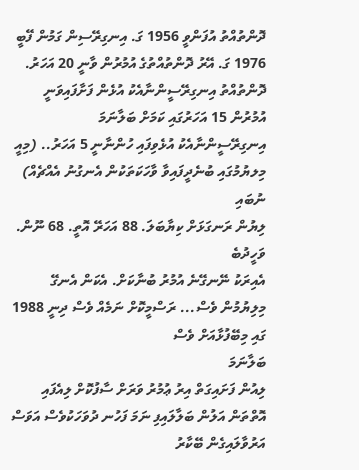ދޮންތުއްތު އުފަންވީ 1956 ގަ. އިނގިރޭސިން ގަމުން ފޭބީ 1976 ގަ. އޭރު ދޮންތުއްތުގެ އުމުރުން ވާނީ 20 އަހަރު. ދޮންތުއްތު އިނގިރޭސީންނާއެކު އުޅެން ފަށާފައިވަނީ އުމުރުން 15 އަހަރުގައި ކަމަށް ބަލާނަމަ އިނގިރޭސީންނާއެކު އުޅެވިފައި ހުންނާނީ 5 އަހަރު.. (މިއީ މިލޔުމުގައި ބުނެދީފައިވާ ވާހަކަތަކުން އެނގުނު އެއްޗެއް)
ނުބައި
ލިޔުން ރަނގަޅަށް ކިޔާބަލަ. 88 އަހަރޭ އޮތީ. 68 ނޫން.
ވަހީދުބެ
އެއިރަކު ނޭނގޭނެ އުމުރު ބުނާކަށް. އެކަން އެނގޭ މިލިޔުމުން ވެސް... ރަސްމީކޮށް ނަމެއް ވެސް ދިނީ 1988 ގައި މިބޭފުޅާއަށް ވެސް
ބަލާނަމަ
ލިއުން ފަށައިގަތް އިރު ޢުމުރު ވަރަށް ސާފުކޮށް ލިއެފައި އޮތްތަން އަލުން ބަލާލައިފި ނަމަ ފަހުނ ދުވަހަކުވެސް އަވަސް އަރުވާލައިގެން ބޭކާރު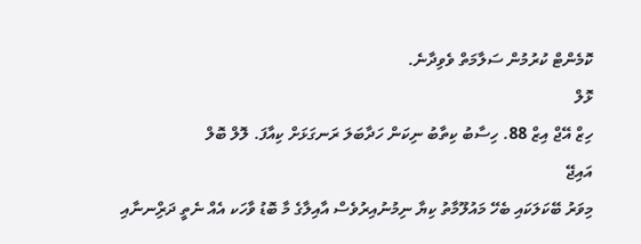ކޮމެންޓް ކުރުމުން ސަލާމަތް ވެވިދާނެ.
ޅޮލް
ހިޒް އޭޖް އިޒް 88. ހިސާބު ކިތާބު ނިކަން ހަދާބަލަ ރަނގަޅަށް ކިއާފަ. ލޮލް ބޮލް
އައިޖޭ
މިވަރު ބޭކަލަކައި ބެހޭ މައުލޫމާތު ކިޔާ ނިމުނުއިރުވެސް އާއިލާގެ މާ ބޮޑު ވާހަކ އެއް ނެތީ ދަރިްނނާއި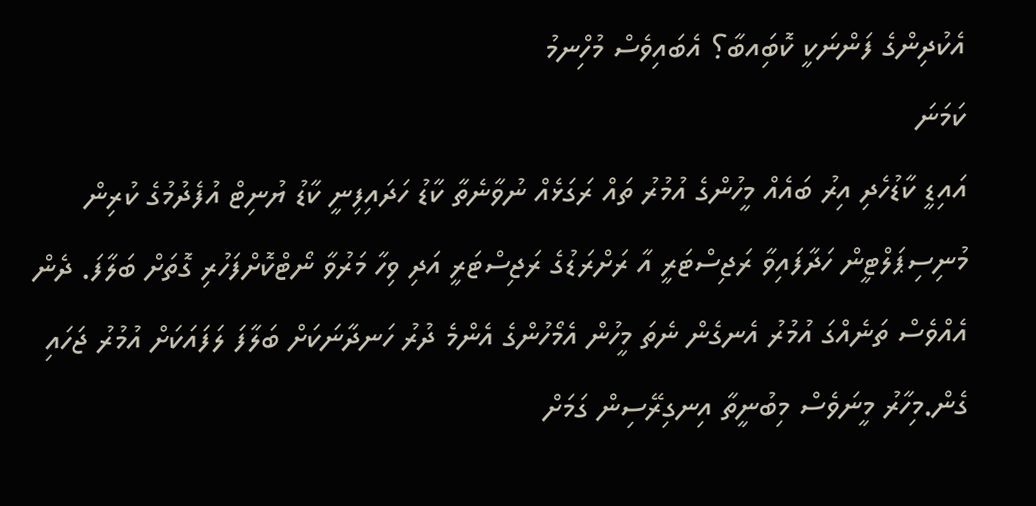އެކުދިންގެ ފަންނަކީ ކޮބަިއބާ؟ އެބައިވެސް މުހިްނމު
ކަމަނަ
އައިޑީ ކާޑުހެދި އިރު ބައެއް މީހުންގެ އުމުރު ތައް ރަގަޅެއް ނުވާނެތާ ކާޑު ހަދައިފިނީ ކާޑު ޔުނިޓް އުފެދުމުގެ ކުރިން މުނިސިޕަލްޓީން ހަދާފައިވާ ރަޖިސްޓަރީ އާ ރަށްރަޑުގެ ރަޖިސްޓަރީ އަދި ވިހާ މަރުވާ ނޯޓްކޮށްފަހުރި ގޮތަށް ބަލާފަ. ދެން އެއްވެސް ތަނެއްގަ އުމުރު އެނގެން ނެތަ މީހުން އެމޯހުންގެ އެންމެ ދުރު ހަނދާނަކަށް ބަލާފަ ލަފައަކަށް އުމުރު ޖަހައި ގެން.މިހާރު މީނަވެސް މިބުނީތާ އިނގިރޭސިން ގަމަށް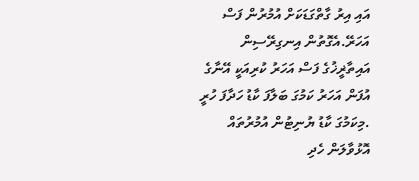އައި އިރު ގާތްގަޑަކަށް އުމުރުން ފަސް އަހަރޭ.އެގޮތުން އިނގިރޭސިން އައިތާޜީޚުގެ ފަސް އަހަރު ކުރިއަކީ އޭނާގެ އުފަން އަހަރު ކަމުގަ ބަލާފަ ކާޑު ހަދާފަ ހުރީ .މިކަމުގަ ކާޑު ޔުނިޓުން އުމުރުތައް އޮޅުވާލަން ހެދި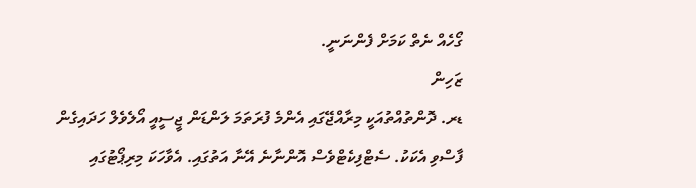ގޯހެއް ނެތް ކަމަށް ފެންނަނީ.
ޒަހިން
ޑރ. ދޮންތުއްތުއަކީ މިރާއްޖޭގައި އެންމެ ފުރަތަމަ ލަންޑަން ޖީސީއީ އޯލެވެލް ހަދައިގެން ފާސްވި އެކަކު. ސެޓްފިކެޓްވެސް އޮންނާނެ އޭނާ އަތުގައި. އެވާހަކަ މިރިޕޯޓުގައި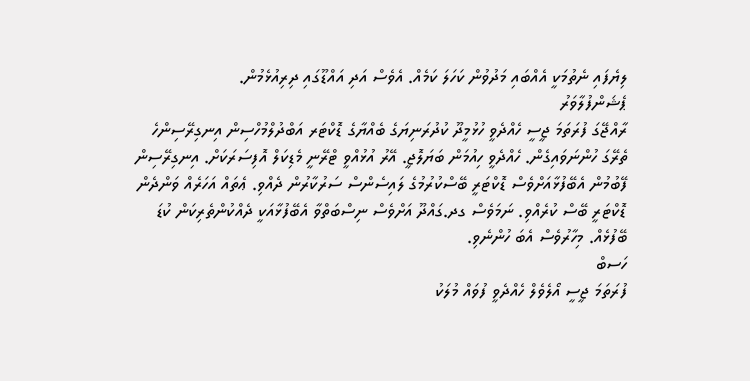ލިޔެފައި ނެތުމަކީ އެއްބައި މަދުވުން ކަހަލަ ކަމެއް. އެވެސް އަދި އައްޑޫގައި ދިރިއުޅެމުން.
ޕެޝަންފުލާވަރު
ރާއްޖޭގަ ފުރަތަމަ ޖީސީ ހެއްދެވީ ހުޅުމީދޫ ކުދުރަނިޔަގެ ބެއްޔާގެ ޑޮކްޓަރ އަބްދުލްމުހްސިން އިނގިރޭސިންހެ ތެރޭގަ ހުންނަވައިގެން. ހެއްދެވީ ހިއުމަން ބަޔަލޮޖީ. އޭރު އުޅުއްވީ ޓްރޭނީ މެޑިކަލް އޮފިސަރަކަށް. އިނގިރޭސިން ފޭބުމުން އެބޭފުޅާއަށްވެސް ޑޮކްޓަރީ ބޭސްކުރުމުގެ ލައިސެންސް ސަރުކާރުން ދެއްވި. ޢެތައް އަހަރެއް ވަންދެން ޑޮކްޓަރީ ބޭސް ކުރެއްވި. ނަމަވެސް ގދ.ގައްދޫ އަށްވެސް ނިސްބަތްވާ އެބޭފުޅާއަކީ ދެއްކުންތެރިކަން ކުޑަ ބޭފުޅެއް. މިހާރުވެސް އެބަ ހުންނެވި.
ހަސބް
ފުރަތަމަ ޖީސީ އޯލެވެލް ހެއްދެވީ ފުވައް މުލަކު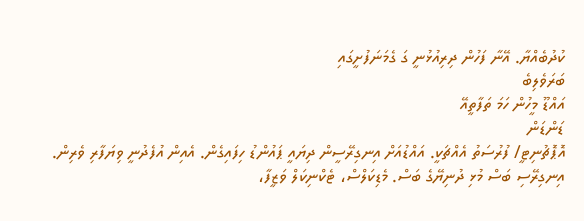ކުދުބެއްޔާ. އޭނާ ފަހުން ދިރިއުޅުނީ ގަ ގެމަނަފުށީގައި
ބަރަވެލިބެ
އައްޑޫ މީހުން ހަމަ ތަފާތީއޭ
ޑަންޑަން
އޮޕޮޗުނިޓީ/ ފުރުސަތު އެއްޗަކީ. އައްޑުއަށް އިނގިރޭސީން ދިޔައީ ޕައުންޑު ހިފައިގެން. އެއިން އުފެދުނީ ވިޔަފާރި ވެރިން. އިނގިރޭސި ބަސް މުޅި ދުނިޔޭގެ ބަސް. މެޑިކަލްސް، ޓެކްނިކަލް ވަޒީފާ،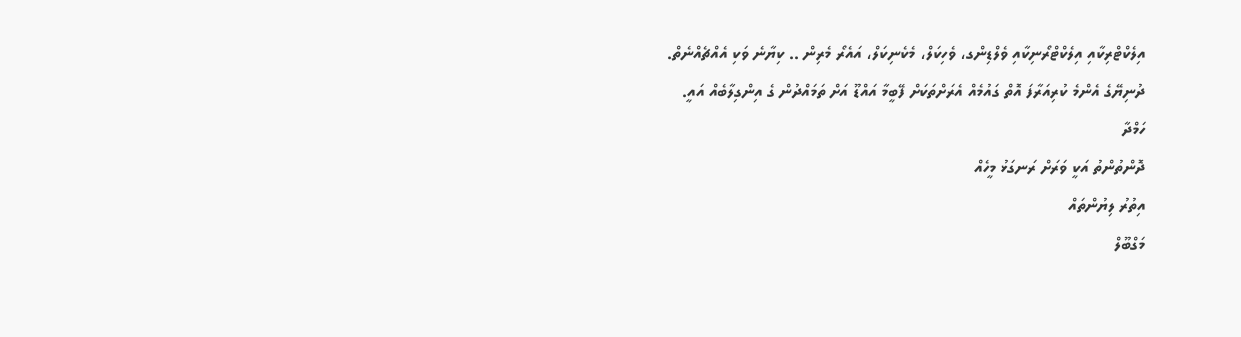އިލެކްޓްރިކާއި އިލެކްޓްރޯނިކާއި ވެލްޑިންގ، ވެހިކަލް، މެކެނިކަލް، އައެރޯ މެރިން .. ކިޔާނެ ވަކި އެއްޗެއްނެތް. ދުނިޔޭގެ އެންމެ ކުރިއަރާފަ އޮތް ގައުމެއް އެރަށްތަކަށް ފޭބީމާ އައްޑޫ އަށް ތަމައްދުން ގެ އިންގިލާބެއް އައީ.
ހަމްދާ
ދޮންތުންތު އަކީ ވަރަށް ރަނގަޅު މީހެއް
އިތުރު ލިޔުންތައް
މަގްބޫލް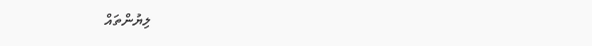ލިޔުންތައް